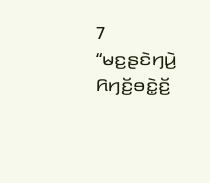7 “ꤗꤢ꤬ꤔꤢꤧꤚꤣꤧ꤬ ꤖꤚꤢꤩ꤬ꤋꤢꤧ꤭ꤢꤩ꤬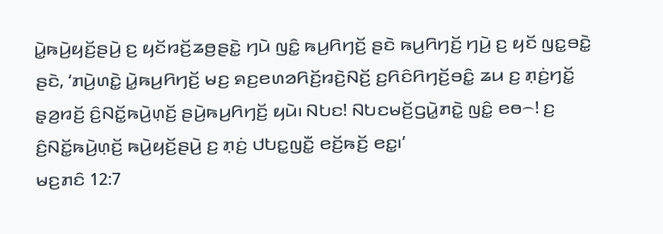ꤣꤧ꤭ꤒꤣꤧ꤬ꤟꤢꤩ꤬ꤔꤣꤧ꤬ ꤢ꤬ ꤟꤢꤩꤙꤢꤩ꤬ꤘꤥ꤬ꤔꤢꤧ꤭ ꤚꤣꤧ ꤜꤢꤨ꤭ ꤒꤣ꤬ꤖꤚꤢꤩ꤬ ꤔꤢꤧ ꤒꤣ꤬ꤖꤚꤢꤩ꤬ ꤚꤣꤧ꤬ ꤢ꤬ ꤟꤢꤩ ꤜꤢ꤭ꤋꤢꤧ꤭ ꤔꤢꤧ, ‘ꤊꤣꤧ꤬ꤛꤢꤧ꤭ ꤣꤧ꤭ꤒꤣ꤬ꤖꤚꤢꤩ꤬ ꤗꤢ꤬ ꤎꤢ꤬ꤕꤛꤤꤖꤢꤩ꤬ꤙꤢꤧ꤬ꤡꤢꤩ꤬ ꤢ꤬ꤖꤢꤨꤖꤚꤢꤩ꤬ꤋꤢꤨ꤭ ꤘꤣ ꤢ꤬ ꤊ꤫ꤢꤦ꤬ꤚꤢꤩ꤭ ꤔ꤫ꤤ꤬ꤙꤢꤩ꤬ ꤢꤨ꤬ꤡꤢꤩ꤭ꤒꤣꤧ꤬ꤛ꤫ꤢꤩ꤬ ꤔꤣꤧ꤬ꤒꤣ꤬ꤖꤚꤢꤩ꤬ ꤟꤣꤧ꤯ ꤡꤝꤢ! ꤡꤝꤢꤗꤢꤩ꤬ꤞꤣꤧ꤭ꤊꤢꤧ꤭ ꤜꤢꤨ꤭ ꤕꤥ꤮! ꤢ꤬ ꤢꤨ꤬ꤡꤢꤩ꤭ꤒꤣꤧ꤬ꤛ꤫ꤢꤩ꤬ ꤒꤣꤧ꤬ꤟꤢꤩ꤬ꤔꤣꤧ꤬ ꤢ꤬ ꤊ꤫ꤢꤦ꤬ ꤓꤝꤢ꤭ꤜꤢꤪ꤭ ꤕꤢꤩ꤬ꤒꤢꤩ꤬ ꤕꤢ꤭꤯’
ꤗꤢ꤬ꤊꤢꤨ 12:7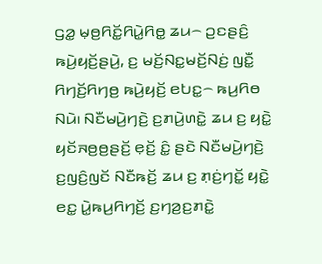ꤞꤤ꤭ ꤗ꤫ꤥ꤬ꤖꤢꤩ꤭ꤖꤣꤧ꤭ꤖꤥ꤭ ꤘꤣ꤮ ꤑꤢꤔꤢꤨ꤬ ꤒꤣꤧ꤬ꤟꤢꤩ꤬ꤔꤣꤧ꤬, ꤢ꤬ ꤗꤢꤩ꤬ꤡꤢ꤭ꤗꤢꤩ꤬ꤡꤢꤦ꤬ ꤜꤢꤪ꤭ ꤖꤚꤢꤩ꤬ꤖꤚꤥ꤬ ꤒꤣꤧ꤬ꤟꤢꤩ꤬ ꤕꤝꤢ꤭꤮ ꤒꤣ꤬ꤖꤥ ꤡꤣꤧ꤯ ꤡꤢꤪꤗꤣꤧ꤬ꤚꤢꤧ꤬ ꤢ꤬ꤊꤣꤧ꤬ꤛꤢꤧ꤭ ꤘꤣ ꤢ꤬ ꤟꤢꤧ꤭ ꤟꤢꤩꤏꤥ꤬ꤥ꤬ꤔꤢꤩ꤬ ꤕ꤫ꤢꤩ꤬ ꤢꤨ꤭ ꤔꤢꤧ ꤡꤢꤪꤗꤣꤧ꤬ꤚꤢꤧ꤬ ꤢ꤬ꤜꤢꤨ꤬ꤜꤢꤩ ꤡꤢꤪꤒꤢꤩ꤬ ꤘꤣ ꤢ꤬ ꤊ꤫ꤢꤦ꤬ꤚꤢꤩ꤭ ꤟꤢꤧ꤭ ꤕꤢ꤭ ꤣꤧ꤭ꤒꤣ꤬ꤖꤚꤢꤩ꤬ ꤢ꤬ꤚꤤ꤬ꤢ꤬ꤊꤢꤧ꤭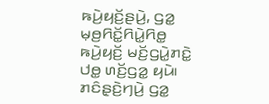ꤒꤣꤧ꤬ꤟꤢꤩ꤬ꤔꤣꤧ꤬, ꤞꤤ꤭ ꤗ꤫ꤥ꤬ꤖꤢꤩ꤭ꤖꤣꤧ꤭ꤖꤥ꤭ ꤒꤣꤧ꤬ꤟꤢꤩ꤬ ꤗꤢꤩ꤬ꤞꤣꤧ꤭ꤊꤢꤧ꤭ ꤓꤥ꤭ ꤛꤢꤩ꤬ꤞꤤ꤭ ꤟꤣꤧ꤯ ꤊꤢꤨꤔ꤫ꤢꤧ꤬ꤚꤣꤧ꤬ ꤞꤤ꤭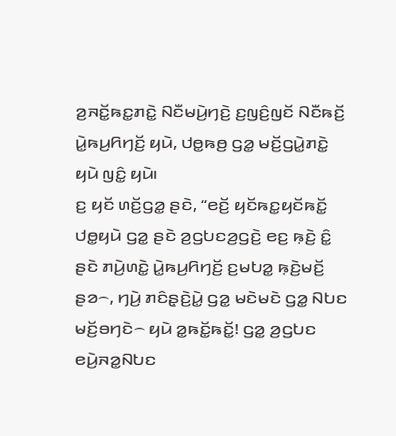ꤤ꤬ꤏꤢꤩ꤭ꤒꤢ꤭ꤊꤢꤧ꤭ ꤡꤢꤪꤗꤣꤧ꤬ꤚꤢꤧ꤬ ꤢ꤬ꤜꤢꤨ꤬ꤜꤢꤩ ꤡꤢꤪꤒꤢꤩ꤬ ꤣꤧ꤭ꤒꤣ꤬ꤖꤚꤢꤩ꤬ ꤟꤣꤧ, ꤓꤥ꤭ꤒꤥ꤬ ꤞꤤ꤭ ꤗꤢꤩ꤬ꤞꤣꤧ꤭ꤊꤢꤧ꤭ ꤟꤣꤧ ꤜꤢꤨ꤭ ꤟꤣꤧ꤯
ꤢ꤬ ꤟꤢꤩ ꤛꤢꤩ꤬ꤞꤤ꤭ ꤔꤢꤧ, “ꤕꤢꤩ꤬ ꤟꤢꤩꤒꤢ꤭ꤟꤢꤩꤒꤢꤩ꤭ ꤓꤥ꤭ꤟꤣꤧ ꤞꤤ꤭ ꤔꤢꤧ ꤤ꤬ꤞꤝꤢꤤ꤬ꤞꤢꤧ꤬ ꤕꤢ꤬ ꤒ꤫ꤢꤧ꤬ ꤢꤨ꤭ ꤔꤢꤧ ꤊꤣꤧ꤬ꤛꤢꤧ꤭ ꤣꤧ꤭ꤒꤣ꤬ꤖꤚꤢꤩ꤬ ꤢ꤬ꤗꤝꤤ꤭ ꤒ꤫ꤢꤧ꤬ꤗꤢꤩ꤬ ꤔꤤ꤮, ꤚꤣꤧ꤬ ꤊꤢꤨꤔ꤫ꤢꤧ꤬ꤣꤧ꤭ ꤞꤤ꤭ ꤗꤢꤧꤗꤢꤧ ꤞꤤ꤭ ꤡꤝꤢ ꤗꤢꤩ꤬ꤋꤚꤢꤧ꤮ ꤟꤣꤧ ꤤ꤭ꤒꤢꤩ꤭ꤒꤢꤩ꤭! ꤞꤤ꤭ ꤤ꤬ꤞꤝꤢ ꤕꤣꤧ꤬ꤏꤤ꤭ꤡꤝꤢ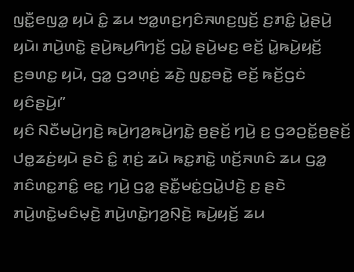ꤜꤢꤪ꤭ꤕꤜꤤ꤭ ꤟꤣꤧ ꤢꤨ꤭ ꤘꤣ ꤠꤤ꤭ꤛꤢ꤬ꤚꤢꤨꤏꤛꤢ꤬ꤜꤢꤩ꤬ ꤢ꤬ꤊꤢꤨ꤭ ꤣꤧ꤭ꤔꤣꤧ꤬ ꤟꤣꤧ꤯ ꤊꤣꤧ꤬ꤛꤢꤧ꤭ ꤔꤣꤧ꤬ꤒꤣ꤬ꤖꤚꤢꤩ꤬ ꤞꤣꤧ꤭ ꤔꤣꤧ꤬ꤗꤢ꤬ ꤕꤢꤩ꤬ ꤣꤧ꤭ꤒꤣꤧ꤬ꤟꤢꤩ꤬ ꤢ꤬ꤋꤛꤢ꤭ ꤟꤣꤧ, ꤞꤤ꤭ ꤞꤤꤛ꤫ꤢꤦ꤬ ꤘꤢꤧ꤬ ꤜꤢ꤭ꤋꤢꤧ꤭ ꤕꤢꤩ꤬ ꤒꤢꤩ꤬ꤞꤢꤦ ꤟꤢꤨꤔꤣꤧ꤬꤯”
ꤟꤢꤨ ꤡꤢꤪꤗꤣꤧ꤬ꤚꤢꤧ꤬ ꤒꤣꤧ꤬ꤚꤤ꤬ꤒꤣꤧ꤬ꤚꤢꤧ꤭ ꤥ꤬ꤔꤢꤩ꤬ ꤚꤣꤧ꤬ ꤢ꤬ ꤞꤤꤑꤢꤩ꤭ꤥ꤬ꤔꤢꤩ꤬ ꤓꤥ꤭ꤘꤢꤦ꤬ꤟꤣꤧ ꤔꤢꤧ ꤢꤨ꤭ ꤊ꤫ꤢꤦ꤬ ꤘꤣꤧ ꤒꤢ꤭ꤊꤢꤧ꤭ ꤛꤢꤩ꤬ꤏꤛꤢꤨ ꤘꤣ ꤞꤤ꤭ ꤊꤢꤨꤛꤢ꤭ꤊꤢꤨ꤭ ꤕꤢ꤭ ꤚꤣꤧ꤬ ꤞꤤ꤭ ꤔꤢꤪ꤭ꤗꤢꤦ꤭ꤞꤣꤧ꤭ꤓꤢꤧ꤬ ꤢ꤬ ꤔꤢꤧ ꤊꤣꤧ꤬ꤛꤢꤧ꤭ꤗꤢꤨꤗ꤫ꤢꤧ꤬ ꤊꤣꤧ꤬ꤛꤢꤧ꤭ꤚꤤ꤬ꤡ꤫ꤢꤧ꤬ ꤒꤣꤧ꤬ꤟꤢꤩ꤬ ꤘꤣ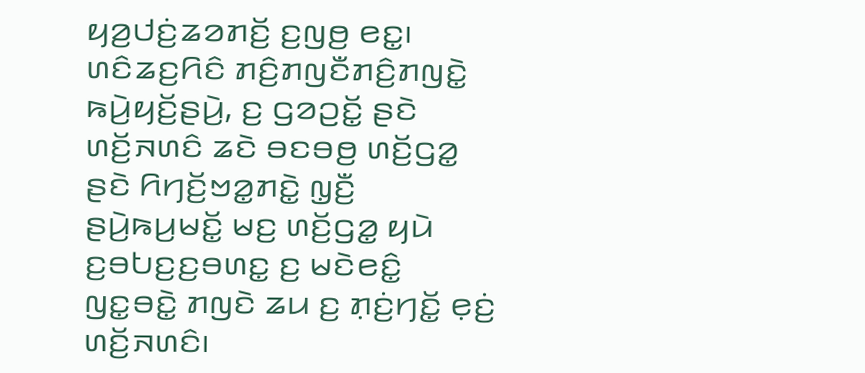ꤟꤤ꤬ꤓꤢꤦ꤬ꤘꤤꤊꤢꤩ꤬ ꤢ꤬ꤜꤥ꤬ ꤕꤢ꤭꤯
ꤛꤢꤨꤘꤢ꤬ꤖꤢꤨ ꤊꤢꤨ꤬ꤊꤜꤢꤪꤊꤢꤨ꤬ꤊꤜꤢꤧ꤭ ꤒꤣꤧ꤬ꤟꤢꤩ꤬ꤔꤣꤧ꤬, ꤢ꤬ ꤞꤤꤑꤢꤩ꤭ ꤔꤢꤧ ꤛꤢꤩ꤬ꤏꤛꤢꤨ ꤘꤢꤧ ꤋꤢꤋꤥ꤬ ꤛꤢꤩ꤬ꤞꤤ꤭ ꤔꤢꤧ ꤖꤚꤢꤩ꤬ꤠꤤ꤭ꤊꤢꤧ꤭ ꤜ꤫ꤢꤪ꤬ ꤔꤣꤧ꤬ꤒꤣ꤬ꤗꤢꤩ꤭ ꤗꤢ꤬ ꤛꤢꤩ꤬ꤞꤤ꤭ ꤟꤣꤧ ꤢ꤬ꤋꤝꤢ꤬ꤢ꤬ꤋꤛꤢ꤭ ꤢ꤬ ꤗꤢꤧꤕꤢꤨ꤭ ꤜꤢ꤭ꤋꤢꤧ꤭ ꤊꤜꤢꤧ ꤘꤣ ꤢ꤬ ꤊ꤫ꤢꤦ꤬ꤚꤢꤩ꤭ ꤕ꤫ꤢꤦ꤬ ꤛꤢꤩ꤬ꤏꤛꤢꤨ꤯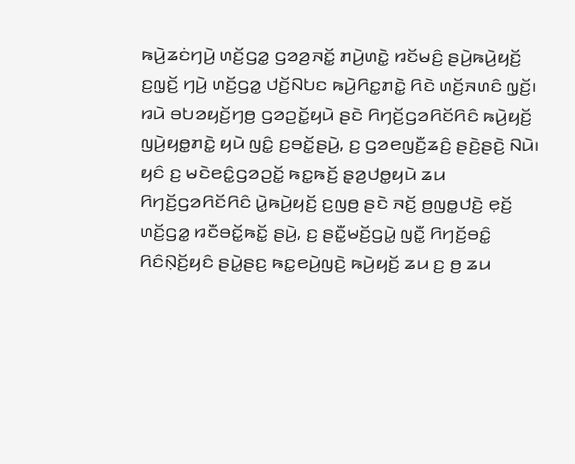ꤒꤣꤧ꤬ꤘꤢꤦꤚꤣꤧ꤬ ꤛꤢꤩ꤬ꤞꤤ꤭ ꤞꤤꤤ꤬ꤏꤢꤩ꤭ ꤊꤣꤧ꤬ꤛꤢꤧ꤭ ꤙꤢꤩꤗꤢꤨ꤬ ꤔꤣꤧ꤬ꤒꤣꤧ꤬ꤟꤢꤩ꤬ ꤢ꤬ꤜ꤫ꤢꤩ꤬ ꤚꤣꤧ꤬ ꤛꤢꤩ꤬ꤞꤤ꤭ ꤓꤢꤩ꤬ꤡꤝꤢ ꤒꤣꤧ꤬ꤖꤢ꤭ꤊꤢꤧ꤭ ꤖꤢꤧ ꤛꤢꤩ꤬ꤏꤛꤢꤨ ꤜ꤫ꤢꤩ꤬꤯
ꤙꤣꤧ ꤋꤝꤤꤟꤢꤩ꤬ꤚꤥ꤬ ꤞꤤꤑꤢꤩ꤭ꤟꤣꤧ ꤔꤢꤧ ꤖꤚꤢꤩ꤬ꤞꤤꤖꤢꤩꤖꤢꤨ ꤒꤣꤧ꤬ꤟꤢꤩ꤬ ꤜꤣꤧ꤬ꤟꤥ꤭ꤊꤢꤧ꤭ ꤟꤣꤧ ꤜꤢꤨ꤭ ꤢ꤬ꤋꤢꤩ꤭ꤔꤣꤧ꤬, ꤢ꤬ ꤞꤤꤕꤜꤢꤪ꤬ꤘꤢꤨ꤬ ꤔꤢꤧ꤬ꤔꤢꤧ꤬ ꤡꤣꤧ꤯ ꤟꤢꤨ ꤢ꤬ ꤗꤢꤧꤕꤢꤨ꤭ꤞꤤꤑꤢꤩ꤭ ꤒꤢ꤭ꤒꤢꤩ꤬ ꤔ꤫ꤤ꤬ꤓꤥ꤭ꤟꤣꤧ ꤘꤣ ꤖꤚꤢꤩ꤬ꤞꤤꤖꤢꤩꤖꤢꤨ ꤣꤧ꤭ꤒꤣꤧ꤬ꤟꤢꤩ꤬ ꤢ꤬ꤜꤥ꤬ ꤔꤢꤧ ꤏꤢꤩ꤬ ꤥ꤬ꤜꤥ꤭ꤓꤢꤧ꤬ ꤕ꤫ꤢꤩ꤬ ꤛꤢꤩ꤬ꤞꤤ꤭ ꤙꤢꤪꤋꤢꤩ꤭ꤒꤢꤩ꤭ ꤔꤣꤧ꤬, ꤢ꤬ ꤔꤢꤪ꤭ꤗꤢꤩ꤬ꤞꤣꤧ꤭ ꤜꤢꤪ꤭ ꤖꤚꤢꤩ꤬ꤋꤢꤨ꤭ ꤖꤢꤨꤡ꤫ꤢꤩ꤬ꤟꤢꤨ ꤔꤣꤧ꤭ꤔꤢ꤬ ꤒꤢ꤭ꤕꤣꤧ꤬ꤜꤢꤧ꤬ ꤒꤣꤧ꤬ꤟꤢꤩ꤬ ꤘꤣ ꤢ꤬ ꤥ꤬ ꤘꤣ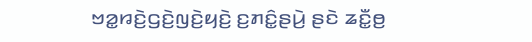ꤠꤤ꤭ꤙꤢꤧ꤬ꤞꤢꤧ꤬ꤜꤢꤧ꤬ꤟꤢꤧ꤬ ꤢ꤬ꤊꤢꤨ꤭ꤔꤣꤧ꤬ ꤔꤢꤧ ꤘꤢꤪ꤭ꤥ꤬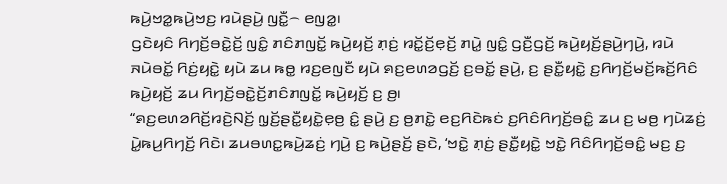ꤒꤣꤧ꤬ꤠꤤ꤭ꤒꤣꤧ꤬ꤠꤢ꤬ ꤙꤣꤧꤔꤣꤧ꤬ ꤜꤢꤪ꤭꤮ ꤕꤜꤤ꤭꤯
ꤞꤢꤧꤟꤢꤨ ꤖꤚꤢꤩ꤬ꤋꤢꤧ꤭ꤢꤩ꤬ ꤜꤢꤨ꤭ ꤊꤢꤨꤊꤜꤢꤩ꤭ ꤒꤣꤧ꤬ꤟꤢꤩ꤬ ꤊ꤫ꤢꤦ꤬ ꤙꤢꤩ꤭ꤢꤩ꤬ꤕ꤫ꤢꤩ꤬ ꤊꤣꤧ꤭ ꤜꤢꤨ꤭ ꤞꤢꤪ꤬ꤞꤢꤩ꤬ ꤒꤣꤧ꤬ꤟꤢꤩ꤬ꤔꤣꤧ꤬ꤚꤣꤧ꤬, ꤙꤣꤧ ꤏꤣꤧꤋꤢꤩ꤭ ꤖꤢꤦ꤬ꤟꤢꤧ꤭ ꤟꤣꤧ ꤘꤣ ꤒꤥ꤭ ꤙꤢ꤬ꤕꤜꤢꤪ ꤟꤣꤧ ꤎꤢ꤬ꤕꤛꤤꤞꤢꤩ꤬ ꤢ꤬ꤋꤢꤩ꤭ ꤔꤣꤧ꤬, ꤢ꤬ ꤔꤢꤪ꤭ꤟꤢꤧ꤭ ꤢ꤬ꤖꤚꤢꤩ꤬ꤗꤢꤩ꤬ꤒꤢꤩ꤬ꤖꤢꤨ ꤒꤣꤧ꤬ꤟꤢꤩ꤬ ꤘꤣ ꤖꤚꤢꤩ꤬ꤋꤢꤧ꤭ꤢꤩ꤬ꤊꤢꤨꤊꤜꤢꤩ꤭ ꤒꤣꤧ꤬ꤟꤢꤩ꤬ ꤢ꤬ ꤥ꤬꤯
“ꤎꤢ꤬ꤕꤛꤤꤖꤢꤩ꤬ꤙꤢꤧ꤬ꤡꤢꤩ꤬ ꤜ꤫ꤢꤩ꤬ꤔꤢꤪ꤭ꤟꤢꤧ꤭ꤕ꤫ꤥ꤬ ꤢꤨ꤭ ꤔꤣꤧ꤬ ꤢ꤬ ꤥ꤬ꤊꤢꤧ꤭ ꤕꤢ꤬ꤖꤢꤧꤒꤢꤦ ꤢ꤬ꤖꤢꤨꤖꤚꤢꤩ꤬ꤋꤢꤨ꤭ ꤘꤣ ꤢ꤬ ꤗꤥ꤬ ꤚꤣꤧꤘꤢꤦ꤬ ꤣꤧ꤭ꤒꤣ꤬ꤖꤚꤢꤩ꤬ ꤖꤢꤧ꤯ ꤘꤣꤋꤛꤢ꤭ꤒꤣꤧ꤬ꤘꤢꤦ꤬ ꤚꤣꤧ꤬ ꤢ꤬ ꤒꤣꤧ꤬ꤔꤢꤩ꤬ ꤔꤢꤧ, ‘ꤠꤢꤧ꤭ ꤊ꤫ꤢꤦ꤬ ꤔꤢꤪ꤭ꤟꤢꤧ꤭ ꤠꤢꤧ꤭ ꤖꤢꤨꤖꤚꤢꤩ꤬ꤋꤢꤨ꤭ ꤗꤢ꤬ ꤢ꤬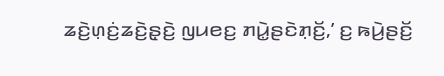ꤘꤢꤧ꤬ꤛ꤫ꤢꤦ꤬ꤘꤢꤧ꤬ꤔ꤫ꤢꤧ꤬ ꤜꤣꤕꤢ꤬ ꤊꤣꤧ꤭ꤔꤢꤧꤊ꤫ꤢꤩ꤬,’ ꤢ꤬ ꤒꤣꤧ꤬ꤔꤢꤩ꤬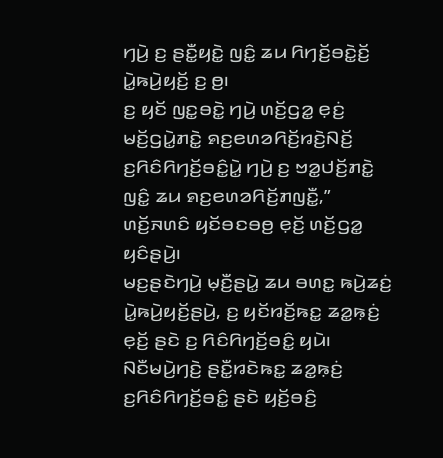ꤚꤣꤧ꤬ ꤢ꤬ ꤔꤢꤪ꤭ꤟꤢꤧ꤭ ꤜꤢꤨ꤭ ꤘꤣ ꤖꤚꤢꤩ꤬ꤋꤢꤧ꤭ꤢꤩ꤬ ꤣꤧ꤭ꤒꤣꤧ꤬ꤟꤢꤩ꤬ ꤢ꤬ ꤥ꤬꤯
ꤢ꤬ ꤟꤢꤩ ꤜꤢ꤭ꤋꤢꤧ꤭ ꤚꤣꤧ꤬ ꤛꤢꤩ꤬ꤞꤤ꤭ ꤕ꤫ꤢꤦ꤬ ꤗꤢꤩ꤬ꤞꤣꤧ꤭ꤊꤢꤧ꤭ ꤎꤢ꤬ꤕꤛꤤꤖꤢꤩ꤬ꤙꤢꤧ꤬ꤡꤢꤩ꤬ ꤢ꤬ꤖꤢꤨꤖꤚꤢꤩ꤬ꤋꤢꤨ꤭ꤣꤧ꤭ ꤚꤣꤧ꤬ ꤢ꤬ ꤠꤤ꤭ꤓꤢꤩ꤬ꤊꤢꤧ꤭ ꤜꤢꤨ꤭ ꤘꤣ ꤎꤢ꤬ꤕꤛꤤꤖꤢꤩ꤬ꤊꤜꤢꤪ꤭,” ꤛꤢꤩ꤬ꤏꤛꤢꤨ ꤟꤢꤩꤋꤢꤋꤥ꤬ ꤕ꤫ꤢꤩ꤬ ꤛꤢꤩ꤬ꤞꤤ꤭ ꤟꤢꤨꤔꤣꤧ꤬꤯
ꤗꤢ꤬ꤔꤢꤧꤚꤣꤧ꤬ ꤗ꤫ꤢꤪ꤬ꤔꤣꤧ꤭ ꤘꤣ ꤋꤛꤢ꤭ ꤒꤣꤧ꤬ꤘꤢꤦ꤬ ꤣꤧ꤭ꤒꤣꤧ꤬ꤟꤢꤩ꤬ꤔꤣꤧ꤬, ꤢ꤬ ꤟꤢꤩꤙꤢꤩ꤬ꤒꤢ꤭ ꤘꤤ꤭ꤒ꤫ꤢꤦ꤬ ꤕ꤫ꤢꤩ꤬ ꤔꤢꤧ ꤢ꤬ ꤖꤢꤨꤖꤚꤢꤩ꤬ꤋꤢꤨ꤭ ꤟꤣꤧ꤯ ꤡꤢꤪꤗꤣꤧ꤬ꤚꤢꤧ꤬ ꤔꤢꤪ꤭ꤙꤢꤧꤒꤢ꤭ ꤘꤤ꤭ꤒ꤫ꤢꤦ꤬ ꤢ꤬ꤖꤢꤨꤖꤚꤢꤩ꤬ꤋꤢꤨ꤭ ꤔꤢꤧ ꤟꤢꤩ꤬ꤋꤢꤨ꤬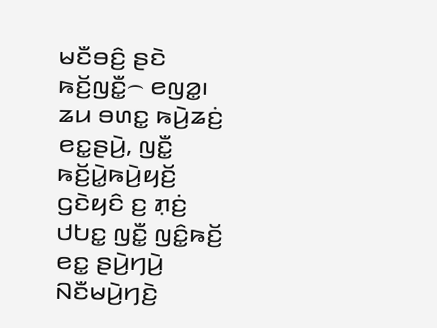ꤗꤢꤪꤋꤢꤨ꤬ ꤔꤢꤧ ꤒꤢꤩ꤬ꤜꤢꤪ꤭꤮ ꤕꤜꤤ꤭꤯ ꤘꤣ ꤋꤛꤢ꤭ ꤒꤣꤧ꤬ꤘꤢꤦ꤬ ꤕꤢ꤭ꤔꤣꤧ꤬, ꤜꤢꤪ꤭ ꤒꤢꤩ꤬ꤣꤧ꤭ꤒꤣꤧ꤬ꤟꤢꤩ꤬ ꤞꤢꤧꤟꤢꤨ ꤢ꤬ ꤊ꤫ꤢꤦ꤬ ꤓꤝꤢ꤭ ꤜꤢꤪ꤭ ꤜꤢꤨ꤭ꤒꤢꤩ꤬ ꤕꤢ꤭ ꤔꤣꤧ꤬ꤚꤣꤧ꤬ ꤡꤢꤪꤗꤣꤧ꤬ꤚꤢꤧ꤬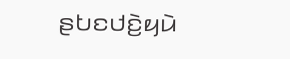ꤔꤝꤢꤓꤢꤧ꤬ꤟꤣꤧ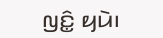ꤜꤢꤨ꤭ ꤟꤣꤧ꤯